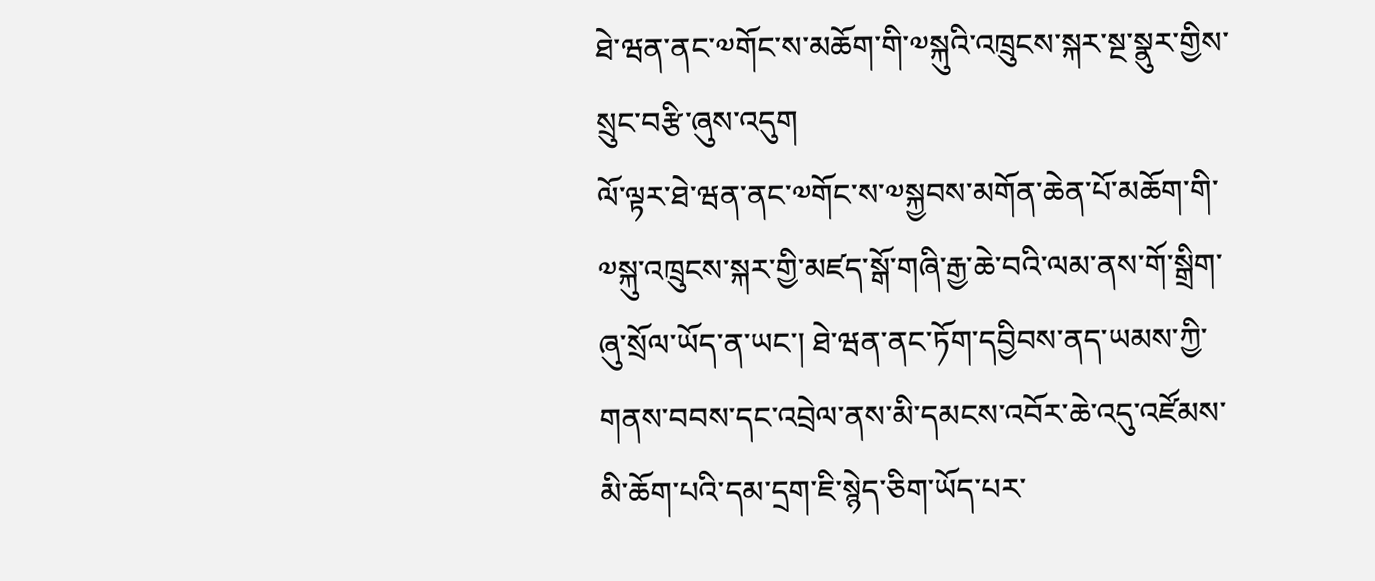ཐེ་ཝན་ནང་༧གོང་ས་མཆོག་གི་༧སྐུའི་འཁྲུངས་སྐར་སྔ་སྣུར་གྱིས་སྲུང་བརྩི་ཞུས་འདུག
ལོ་ལྟར་ཐེ་ཝན་ནང་༧གོང་ས་༧སྐྱབས་མགོན་ཆེན་པོ་མཆོག་གི་༧སྐུ་འཁྲུངས་སྐར་གྱི་མཛད་སྒོ་གཞི་རྒྱ་ཆེ་བའི་ལམ་ནས་གོ་སྒྲིག་ཞུ་སྲོལ་ཡོད་ན་ཡང་། ཐེ་ཝན་ནང་ཏོག་དབྱིབས་ནད་ཡམས་ཀྱི་གནས་བབས་དང་འབྲེལ་ནས་མི་དམངས་འབོར་ཆེ་འདུ་འཛོམས་མི་ཆོག་པའི་དམ་དྲག་ཇི་སྙེད་ཅིག་ཡོད་པར་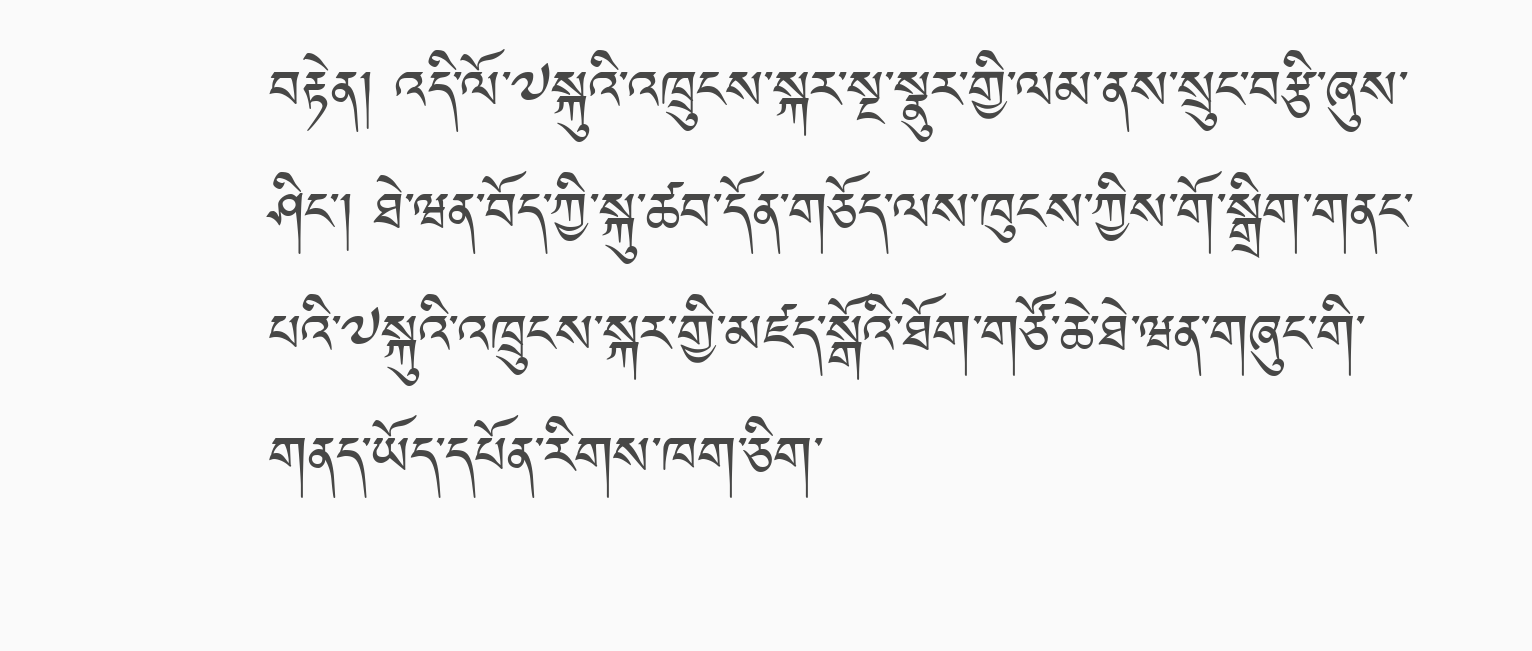བརྟེན། འདི་ལོ་༧སྐུའི་འཁྲུངས་སྐར་སྔ་སྣུར་གྱི་ལམ་ནས་སྲུང་བརྩི་ཞུས་ཤིང་། ཐེ་ཝན་བོད་ཀྱི་སྐུ་ཚབ་དོན་གཅོད་ལས་ཁུངས་ཀྱིས་གོ་སྒྲིག་གནང་པའི་༧སྐུའི་འཁྲུངས་སྐར་གྱི་མཛད་སྒོའི་ཐོག་གཙོ་ཆེ་ཐེ་ཝན་གཞུང་གི་གནད་ཡོད་དཔོན་རིགས་ཁག་ཅིག་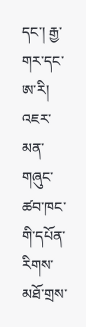དང་། རྒྱ་གར་དང་ཨ་རི། འཇར་མན་གཞུང་ཚབ་ཁང་གི་དཔོན་རིགས་མཐོ་གྲས་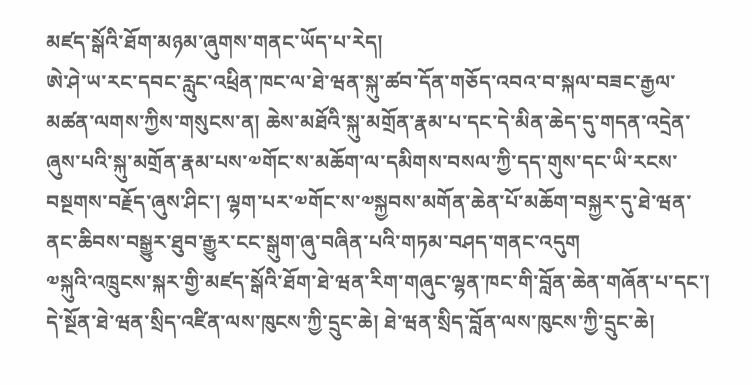མཛད་སྒོའི་ཐོག་མཉམ་ཞུགས་གནང་ཡོད་པ་རེད།
ཨེ་ཤེ་ཡ་རང་དབང་རླུང་འཕྲིན་ཁང་ལ་ཐེ་ཝན་སྐུ་ཚབ་དོན་གཅོད་འབའ་བ་སྐལ་བཟང་རྒྱལ་མཚན་ལགས་ཀྱིས་གསུངས་ན། ཆེས་མཐོའི་སྐུ་མགྲོན་རྣམ་པ་དང་དེ་མིན་ཆེད་དུ་གདན་འདྲེན་ཞུས་པའི་སྐུ་མགྲོན་རྣམ་པས་༧གོང་ས་མཆོག་ལ་དམིགས་བསལ་ཀྱི་དད་གུས་དང་ཡི་རངས་བསྔགས་བརྗོད་ཞུས་ཤིང་། ལྷག་པར་༧གོང་ས་༧སྐྱབས་མགོན་ཆེན་པོ་མཆོག་བསྐྱར་དུ་ཐེ་ཝན་ནང་ཆིབས་བསྒྱུར་ཐུབ་རྒྱུར་ངང་སྒུག་ཞུ་བཞིན་པའི་གཏམ་བཤད་གནང་འདུག
༧སྐུའི་འཁྲུངས་སྐར་གྱི་མཛད་སྒོའི་ཐོག་ཐེ་ཝན་རིག་གཞུང་ལྷན་ཁང་གི་བློན་ཆེན་གཞོན་པ་དང་། དེ་སྔོན་ཐེ་ཝན་སྲིད་འཛིན་ལས་ཁུངས་ཀྱི་དྲུང་ཆེ། ཐེ་ཝན་སྲིད་བློན་ལས་ཁུངས་ཀྱི་དྲུང་ཆེ།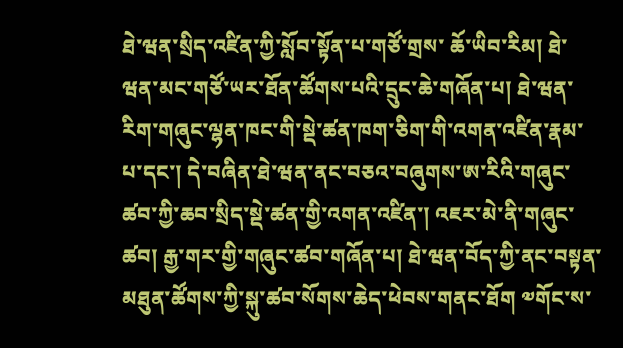ཐེ་ཝན་སྲིད་འཛིན་ཀྱི་སློབ་སྟོན་པ་གཙོ་གྲས་ ཆོ་ཡིབ་རིམ། ཐེ་ཝན་མང་གཙོ་ཡར་ཐོན་ཚོགས་པའི་དྲུང་ཆེ་གཞོན་པ། ཐེ་ཝན་རིག་གཞུང་ལྷན་ཁང་གི་སྡེ་ཚན་ཁག་ཅིག་གི་འགན་འཛིན་རྣམ་པ་དང་། དེ་བཞིན་ཐེ་ཝན་ནང་བཅའ་བཞུགས་ཨ་རིའི་གཞུང་ཚབ་ཀྱི་ཆབ་སྲིད་སྡེ་ཚན་གྱི་འགན་འཛིན་། འཇར་མེ་ནི་གཞུང་ཚབ། རྒྱ་གར་གྱི་གཞུང་ཚབ་གཞོན་པ། ཐེ་ཝན་བོད་ཀྱི་ནང་བསྟན་མཐུན་ཚོགས་ཀྱི་སྐུ་ཚབ་སོགས་ཆེད་ཕེབས་གནང་ཐོག ༧གོང་ས་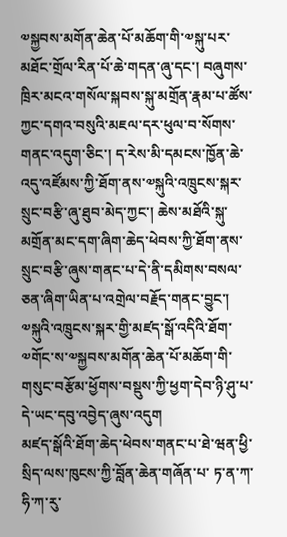༧སྐྱབས་མགོན་ཆེན་པོ་མཆོག་གི་༧སྐུ་པར་མཐོང་གྲོལ་རིན་པོ་ཆེ་གདན་ཞུ་དང་། བཞུགས་ཁྲིར་མངའ་གསོལ་སྐབས་སྐུ་མགྲོན་རྣམ་པ་ཚོས་ཀྱང་དགའ་བསུའི་མཇལ་དར་ཕུལ་བ་སོགས་གནང་འདུག་ཅིང་། ད་རེས་མི་དམངས་ཁྱོན་ཆེ་འདུ་འཛོམས་ཀྱི་ཐོག་ནས་༧སྐུའི་འཁྲུངས་སྐར་སྲུང་བརྩི་ཞུ་ཐུབ་མེད་ཀྱང་། ཆེས་མཐོའི་སྐུ་མགྲོན་མང་དག་ཞིག་ཆེད་ཕེབས་ཀྱི་ཐོག་ནས་སྲུང་བརྩི་ཞུས་གནང་པ་དེ་ནི་དམིགས་བསལ་ཅན་ཞིག་ཡིན་པ་འགྲེལ་བརྗོད་གནང་བྱུང་།
༧སྐུའི་འཁྲུངས་སྐར་གྱི་མཛད་སྒོ་འདིའི་ཐོག་༧གོང་ས་༧སྐྱབས་མགོན་ཆེན་པོ་མཆོག་གི་གསུང་བརྩོམ་ཕྱོགས་བསྡུས་ཀྱི་ཕྱག་དེབ་ཉི་ཤུ་པ་དེ་ཡང་དབུ་འབྱེད་ཞུས་འདུག
མཛད་སྒོའི་ཐོག་ཆེད་ཕེབས་གནང་པ་ཐེ་ཝན་ཕྱི་སྲིད་ལས་ཁུངས་ཀྱི་བློན་ཆེན་གཞོན་པ་ ཏ་ན་ཀ་ཧི་ཀ་རུ་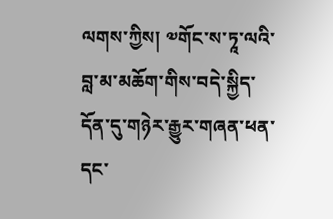ལགས་ཀྱིས། ༧གོང་ས་ཏཱ་ལའི་བླ་མ་མཆོག་གིས་བདེ་སྐྱིད་དོན་དུ་གཉེར་རྒྱུར་གཞན་ཕན་དང་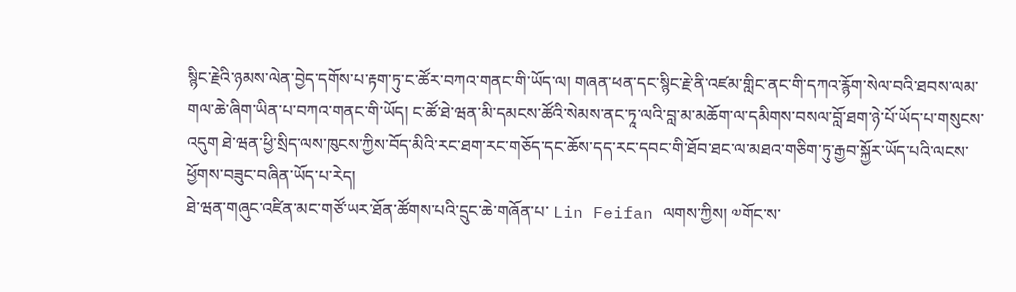སྙིང་རྗེའི་ཉམས་ལེན་བྱེད་དགོས་པ་རྟག་ཏུ་ང་ཚོར་བཀའ་གནང་གི་ཡོད་ལ། གཞན་ཕན་དང་སྙིང་རྗེ་ནི་འཛམ་གླིང་ནང་གི་དཀའ་རྙོག་སེལ་བའི་ཐབས་ལམ་གལ་ཆེ་ཞིག་ཡིན་པ་བཀའ་གནང་གི་ཡོད། ང་ཚོ་ཐེ་ཝན་མི་དམངས་ཚོའི་སེམས་ནང་ཏཱ་ལའི་བླ་མ་མཆོག་ལ་དམིགས་བསལ་བློ་ཐག་ཉེ་པོ་ཡོད་པ་གསུངས་འདུག ཐེ་ཝན་ཕྱི་སྲིད་ལས་ཁུངས་ཀྱིས་བོད་མིའི་རང་ཐག་རང་གཅོད་དང་ཆོས་དད་རང་དབང་གི་ཐོབ་ཐང་ལ་མཐའ་གཅིག་ཏུ་རྒྱབ་སྐྱོར་ཡོད་པའི་ལངས་ཕྱོགས་བཟུང་བཞིན་ཡོད་པ་རེད།
ཐེ་ཝན་གཞུང་འཛིན་མང་གཙོ་ཡར་ཐོན་ཚོགས་པའི་དྲུང་ཆེ་གཞོན་པ་ Lin Feifan ལགས་ཀྱིས། ༧གོང་ས་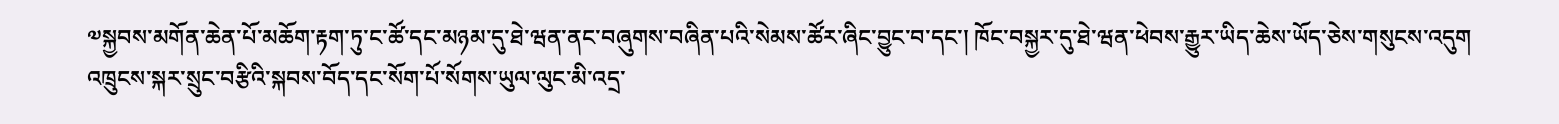༧སྐྱབས་མགོན་ཆེན་པོ་མཆོག་རྟག་ཏུ་ང་ཚོ་དང་མཉམ་དུ་ཐེ་ཝན་ནང་བཞུགས་བཞིན་པའི་སེམས་ཚོར་ཞིང་བྱུང་བ་དང་། ཁོང་བསྐྱར་དུ་ཐེ་ཝན་ཕེབས་རྒྱུར་ཡིད་ཆེས་ཡོད་ཅེས་གསུངས་འདུག
འཁྲུངས་སྐར་སྲུང་བརྩིའི་སྐབས་བོད་དང་སོག་པོ་སོགས་ཡུལ་ལུང་མི་འདྲ་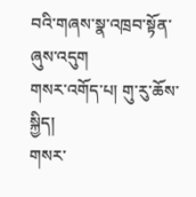བའི་གཞས་སྣ་འཁྲབ་སྟོན་ཞུས་འདུག
གསར་འགོད་པ། གུ་རུ་ཆོས་སྐྱིད།
གསར་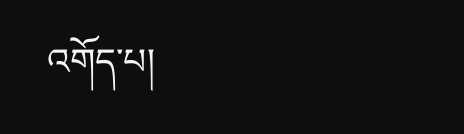འགོད་པ།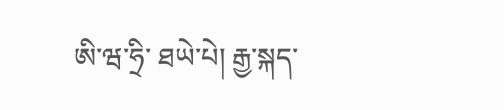ཨི་ཝ་ཧྲི་ ཐཡེ་པེ། རྒྱ་སྐད་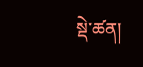སྡེ་ཚན།